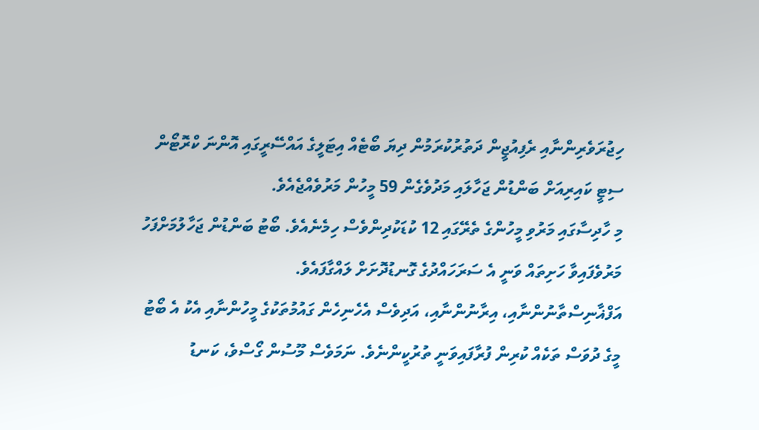ހިޖުރަވެރިންނާއި ރެފިއުޖީން ދަތުރުކުރަމުން ދިޔަ ބޯޓެއް އިޓަލީގެ އައްސޭރީގައި އޮންނަ ކްރޮޓޯން ސިޓީ ކައިރިއަށް ބަންޑުން ޖަހާލައި މަދުވެގެން 59 މީހުން މަރުވެއްޖެއެވެ.
މި ހާދިސާގައި މަރުވި މީހުންގެ ތެރޭގައި 12 ކުޑަކުދިންވެސް ހިމެނެއެވެ. ބޯޓު ބަންޑުން ޖަހާލުމަށްފަހު މަރުވެފައިވާ ހަށިތައް ވަނީ އެ ސަރަހައްދުގެ ގޮނޑުދޮށަށް ލައްގާފައެވެ.
އަފްޣާނިސްތާނުންނާއި، އިރާނުންނާއި، އަދިވެސް އެހެނިހެން ގައުމުތަކުގެ މީހުންނާއި އެކު އެ ބޯޓު މީގެ ދުވަސް ތަކެއް ކުރިން ފުރާފައިވަނީ ތުރުކީންނެވެ. ނަމަވެސް މޫސުން ގޯސްވެ، ކަނޑު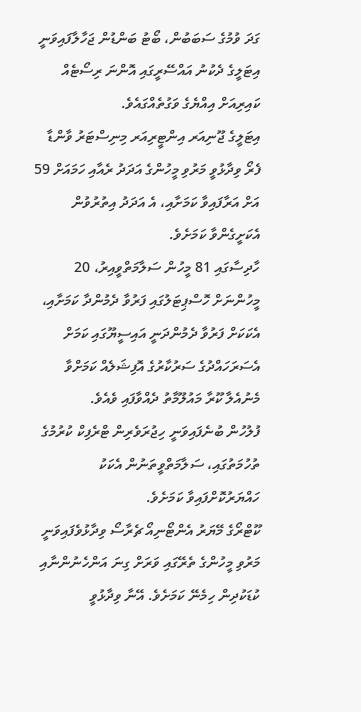ގަދަ ވުމުގެ ސަބަބުން، ބޯޓު ބަންޑުން ޖަހާލާފައިވަނީ އިޓަލީގެ ދެކުނު އައްސޭރީގައި އޮންނަ ރިސޯޓެއް ކައިރިއަށް އިއްޔެގެ ވަގުތެއްގައެވެ.
އިޓަލީގެ ޖޫނިއަރ އިންޓީރިއަރ މިނިސްޓަރު ވާންޑާ ފެރޯ ވިދާޅުވީ މަރުވި މީހުންގެ އަދަދު ރެއާއި ހަމައަށް 59 އަށް އަރާފައިވާ ކަމަށާއި، އެ އަދަދު އިތުރުވުން އެކަށީގެންވާ ކަމަށެވެ.
ހާދިސާގައި 81 މީހުން ސަލާމަތްވީއިރު، 20 މީހުންނަށް ހޮސްޕިޓަލުގައި ފަރުވާ ދެމުންދާ ކަމަށާއި، އެކަކަށް ފަރުވާ ދެމުންދަނީ އައިސީޔޫގައި ކަމަށް އެސަރަހައްދުގެ ސަރުކާރުގެ އޮފިޝަލެއް ކަމަށްވާ މެނުއެލާ ކޫރާ މައުލޫމާތު ދެއްވާފައި ވެއެވެ.
ފުލުހުން ބުނެފައިވަނީ ހިޖުރަވެރިން ޓްރެފިކް ކުރުމުގެ ތުހުމަތުގައި، ސަލާމަތްވީތަނުން އެކަކު ހައްޔަރުކޮށްފައިވާ ކަމަށެވެ.
ކޫޓްރޯގެ މޭޔަރު އެންޓޯނިއޯ ޗެރާސޯ ވިދާޅުވެފައިވަނީ މަރުވި މީހުންގެ ތެރޭގައި ވަރަށް ގިނަ އަންހެނުންނާއި ކުޑަކުދިން ހިމެނޭ ކަމަށެވެ. އޭނާ ވިދާޅުވީ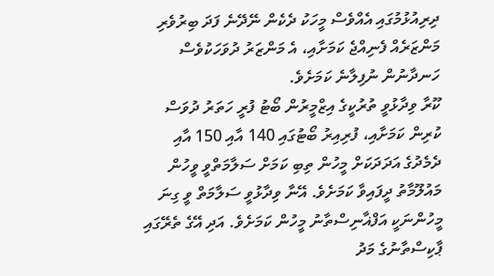ދިރިއުޅުމުގައި އެއްވެސް މީހަކު ދެކެން ނޭދޭނެ ފަދަ ބިރުވެރި މަންޒަރެއް ފެނިއްޖެ ކަމަށާއި، އެ މަންޒަރު ދުވަހަކުވެސް ހަނދާނުން ނުފިލާނެ ކަމަށެވެ.
ކޫރާ ވިދާޅުވީ ތުރުކީގެ އިޒްމީރުން ބޯޓު ފުރީ ހަތަރު ދުވަސް ކުރިން ކަމަށާއި، ފުރިއިރު ބޯޓުގައި 140 އާއި 150 އާއި ދެމެދުގެ އަދަދަކަށް މީހުން ތިބި ކަމަށް ސަލާމަތްވީ ވީހުން މައުލޫމާތު ދީފައިވާ ކަމަށެވެ. އޭނާ ވިދާޅުވީ ސަލާމަތް ވީ ގިނަ މީހުންނަކީ އަފްޣާނިސްތާނު މީހުން ކަމަށެވެ. އަދި އޭގެ ތެރޭގައި ޕާކިސްތާނުގެ މަދު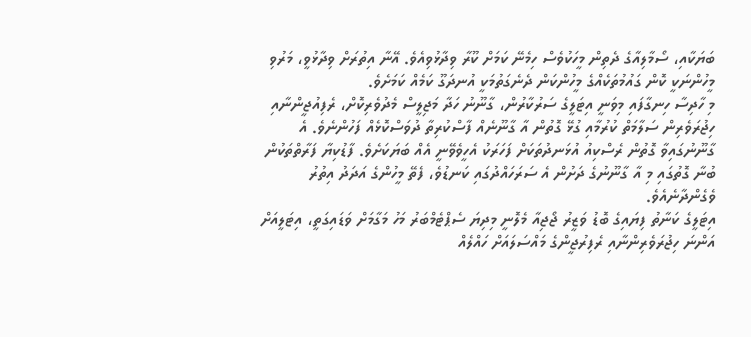ބަޔަކާއި، ސޯމާލިއާގެ ދެތިން މީހަކުވެސް ހިމެނޭ ކަމަށް ކޫރާ ވިދާޅުވިއެވެ. އޭނާ އިތުރަށް ވިދާޅުވީ، މަރުވި މީހުންނަކީ ކޮން ގައުމުތަކެއްގެ މީހުންކަން ދެނެގަތުމަކީ އުނދަގޫ ކަމެއް ކަމަށެވެ.
މި ހާދިސާ ހިނގާފައި މިވަނީ އިޓަލީގެ ސަރުކާރުން، ގާނޫނު ހަދާ މަޖިލީސް މެދުވެރިކޮށް، ރެފިއުޖީންނާއި ހިޖުރަވެރިން ސަލާމަތް ކުރުމާއި ގުޅޭ ގޮތުން އާ ގާނޫނެއް ފާސްކުރިތާ ދުވަސްކޮޅެއް ފަހުންނެވެ. އެ ގާނޫނުގައިވާ ގޮތުން ރެސްކިއު އުޅަނދުތަކަށް ފަހަރަކު އެހީވެވޭނީ އެއް ބަޔަކަށެވެ. ފާޑުކިޔާ ފަރާތްތަކުން ބުނާ ގޮތުގައި މި އާ ގާނޫނުގެ ދަށުން އެ ސަރަހައްދުގައި ކަނޑުވެ، ފެތޭ މީހުންގެ އަދަދު އިތުރު ވެގެންދާނެއެވެ.
އިޓަލީގެ ކަނާތު ފިޔައިގެ ބޮޑު ވަޒީރު ޖޯޖިއާ މެލޮނީ މިދިޔަ ސެޕްޓެމްބަރު މަހު މަގާމަށް ވަޑައިގަތީ، އިޓަލީއަށް އަންނަ ހިޖުރަވެރިންނާއި ރެފިރުޖީންގެ މައްސަލައަށް ހައްލެއް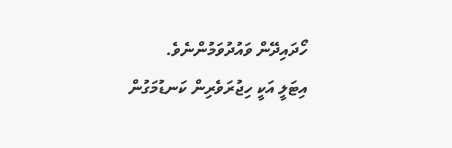ހޯދައިދޭން ވައުދުވަމުންނެވެ.
އިޓަލީ އަކީ ހިޖުރަވެރިން ކަނޑުމަގުން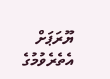ޔޫރަޕަށް އެތެރެވުމުގެ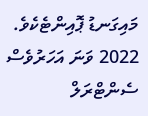މައިގަނޑު ޕޮއިންޓެކެވެ.
2022 ވަނަ އަހަރުވެސް ސެންޓްރަލް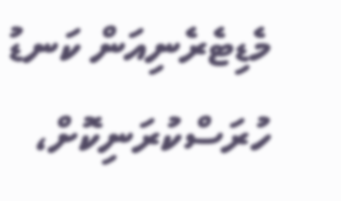މެޑިޓެރެނިއަން ކަނޑު ހުރަސްކުރަނިކޮށް،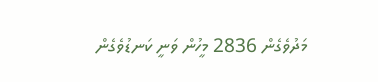މަދުވެގެން 2836 މީހުން ވަނީ ކަނޑުވެގެން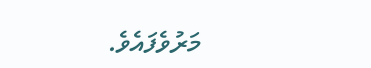މަރުވެފައެވެ.